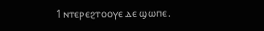1ⲛⲧⲉⲣⲉϩⲧⲟⲟⲩⲉ ⲇⲉ ϣⲱⲡⲉ.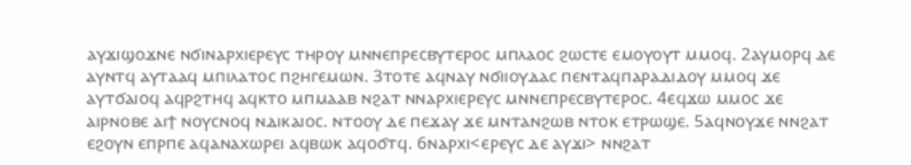ⲁⲩϫⲓϣⲟϫⲛⲉ ⲛϭⲓⲛⲁⲣⲭⲓⲉⲣⲉⲩⲥ ⲧⲏⲣⲟⲩ ⲙⲛⲛⲉⲡⲣⲉⲥⲃⲩⲧⲉⲣⲟⲥ ⲙⲡⲗⲁⲟⲥ ϩⲱⲥⲧⲉ ⲉⲙⲟⲩⲟⲩⲧ ⲙⲙⲟϥ. 2ⲁⲩⲙⲟⲣϥ ⲇⲉ ⲁⲩⲛⲧϥ ⲁⲩⲧⲁⲁϥ ⲙⲡⲓⲗⲁⲧⲟⲥ ⲡϩⲏⲅⲉⲙⲱⲛ. 3ⲧⲟⲧⲉ ⲁϥⲛⲁⲩ ⲛϭⲓⲓⲟⲩⲇⲁⲥ ⲡⲉⲛⲧⲁϥⲡⲁⲣⲁⲇⲓⲇⲟⲩ ⲙⲙⲟϥ ϫⲉ ⲁⲩⲧϭⲁⲓⲟϥ ⲁϥⲣϩⲧⲏϥ ⲁϥⲕⲧⲟ ⲙⲡⲙⲁⲁⲃ ⲛϩⲁⲧ ⲛⲛⲁⲣⲭⲓⲉⲣⲉⲩⲥ ⲙⲛⲛⲉⲡⲣⲉⲥⲃⲩⲧⲉⲣⲟⲥ. 4ⲉϥϫⲱ ⲙⲙⲟⲥ ϫⲉ ⲁⲓⲣⲛⲟⲃⲉ ⲁⲓϯ ⲛⲟⲩⲥⲛⲟϥ ⲛⲇⲓⲕⲁⲓⲟⲥ. ⲛⲧⲟⲟⲩ ⲇⲉ ⲡⲉϫⲁⲩ ϫⲉ ⲙⲛⲧⲁⲛϩⲱⲃ ⲛⲧⲟⲕ ⲉⲧⲣⲱϣⲉ. 5ⲁϥⲛⲟⲩϫⲉ ⲛⲛϩⲁⲧ ⲉϩⲟⲩⲛ ⲉⲡⲣⲡⲉ ⲁϥⲁⲛⲁⲭⲱⲣⲉⲓ ⲁϥⲃⲱⲕ ⲁϥⲟϭⲧϥ. 6ⲛⲁⲣⲭⲓ<ⲉⲣⲉⲩⲥ ⲇⲉ ⲁⲩϫⲓ> ⲛⲛϩⲁⲧ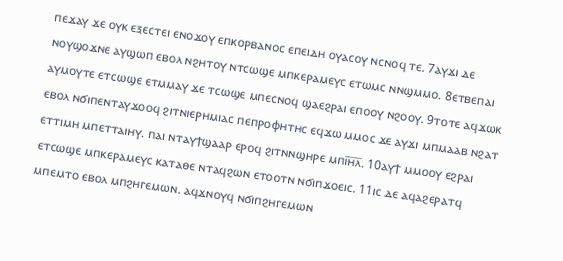ⲡⲉϫⲁⲩ ϫⲉ ⲟⲩⲕ ⲉⲝⲉⲥⲧⲉⲓ ⲉⲛⲟϫⲟⲩ ⲉⲡⲕⲟⲣⲃⲁⲛⲟⲥ ⲉⲡⲉⲓⲇⲏ ⲟⲩⲁⲥⲟⲩ ⲛⲥⲛⲟϥ ⲧⲉ. 7ⲁⲩϫⲓ ⲇⲉ ⲛⲟⲩϣⲟϫⲛⲉ ⲁⲩϣⲱⲡ ⲉⲃⲟⲗ ⲛϩⲏⲧⲟⲩ ⲛⲧⲥⲱϣⲉ ⲙⲡⲕⲉⲣⲁⲙⲉⲩⲥ ⲉⲧⲱⲙⲥ ⲛⲛϣⲙⲙⲟ. 8ⲉⲧⲃⲉⲡⲁⲓ ⲁⲩⲙⲟⲩⲧⲉ ⲉⲧⲥⲱϣⲉ ⲉⲧⲙⲙⲁⲩ ϫⲉ ⲧⲥⲱϣⲉ ⲙⲡⲉⲥⲛⲟϥ ϣⲁⲉϩⲣⲁⲓ ⲉⲡⲟⲟⲩ ⲛϩⲟⲟⲩ. 9ⲧⲟⲧⲉ ⲁϥϫⲱⲕ ⲉⲃⲟⲗ ⲛϭⲓⲡⲉⲛⲧⲁⲩϫⲟⲟϥ ϩⲓⲧⲛⲓⲉⲣⲏⲙⲓⲁⲥ ⲡⲉⲡⲣⲟⲫⲏⲧⲏⲥ ⲉϥϫⲱ ⲙⲙⲟⲥ ϫⲉ ⲁⲩϫⲓ ⲙⲡⲙⲁⲁⲃ ⲛϩⲁⲧ ⲉⲧⲧⲓⲙⲏ ⲙⲡⲉⲧⲧⲁⲓⲏⲩ. ⲡⲁⲓ ⲛⲧⲁⲩϯϣⲁⲁⲣ ⲉⲣⲟϥ ϩⲓⲧⲛⲛϣⲏⲣⲉ ⲙⲡⲓ̅ⲏ̅ⲗ̅. 10ⲁⲩϯ ⲙⲙⲟⲟⲩ ⲉϩⲣⲁⲓ ⲉⲧⲥⲱϣⲉ ⲙⲡⲕⲉⲣⲁⲙⲉⲩⲥ ⲕⲁⲧⲁⲑⲉ ⲛⲧⲁϥϩⲱⲛ ⲉⲧⲟⲟⲧⲛ ⲛϭⲓⲡϫⲟⲉⲓⲥ. 11ⲓⲥ ⲇⲉ ⲁϥⲁϩⲉⲣⲁⲧϥ ⲙⲡⲉⲙⲧⲟ ⲉⲃⲟⲗ ⲙⲡϩⲏⲅⲉⲙⲱⲛ. ⲁϥϫⲛⲟⲩϥ ⲛϭⲓⲡϩⲏⲅⲉⲙⲱⲛ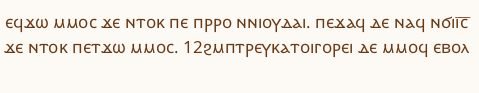ⲉϥϫⲱ ⲙⲙⲟⲥ ϫⲉ ⲛⲧⲟⲕ ⲡⲉ ⲡⲣⲣⲟ ⲛⲛⲓⲟⲩⲇⲁⲓ. ⲡⲉϫⲁϥ ⲇⲉ ⲛⲁϥ ⲛϭⲓⲓ̅ⲥ̅ ϫⲉ ⲛⲧⲟⲕ ⲡⲉⲧϫⲱ ⲙⲙⲟⲥ. 12ϩⲙⲡⲧⲣⲉⲩⲕⲁⲧⲟⲓⲅⲟⲣⲉⲓ ⲇⲉ ⲙⲙⲟϥ ⲉⲃⲟⲗ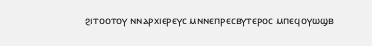ϩⲓⲧⲟⲟⲧⲟⲩ ⲛⲛⲁⲣⲭⲓⲉⲣⲉⲩⲥ ⲙⲛⲛⲉⲡⲣⲉⲥⲃⲩⲧⲉⲣⲟⲥ ⲙⲡⲉϥⲟⲩⲱϣⲃ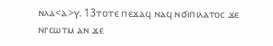ⲛⲗⲁ<ⲁ>ⲩ. 13ⲧⲟⲧⲉ ⲡⲉϫⲁϥ ⲛⲁϥ ⲛϭⲓⲡⲓⲗⲁⲧⲟⲥ ϫⲉ ⲛⲅⲥⲱⲧⲙ ⲁⲛ ϫⲉ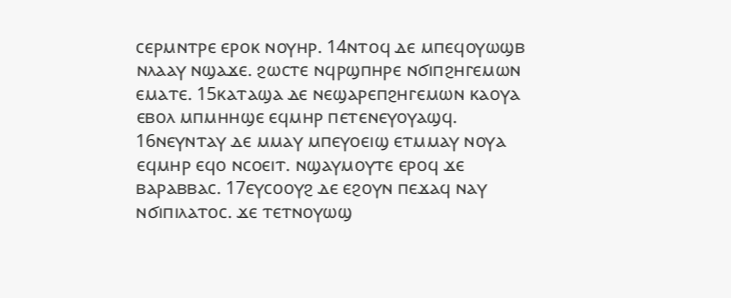ⲥⲉⲣⲙⲛⲧⲣⲉ ⲉⲣⲟⲕ ⲛⲟⲩⲏⲣ. 14ⲛⲧⲟϥ ⲇⲉ ⲙⲡⲉϥⲟⲩⲱϣⲃ ⲛⲗⲁⲁⲩ ⲛϣⲁϫⲉ. ϩⲱⲥⲧⲉ ⲛϥⲣϣⲡⲏⲣⲉ ⲛϭⲓⲡϩⲏⲅⲉⲙⲱⲛ ⲉⲙⲁⲧⲉ. 15ⲕⲁⲧⲁϣⲁ ⲇⲉ ⲛⲉϣⲁⲣⲉⲡϩⲏⲅⲉⲙⲱⲛ ⲕⲁⲟⲩⲁ ⲉⲃⲟⲗ ⲙⲡⲙⲏⲏϣⲉ ⲉϥⲙⲏⲣ ⲡⲉⲧⲉⲛⲉⲩⲟⲩⲁϣϥ. 16ⲛⲉⲩⲛⲧⲁⲩ ⲇⲉ ⲙⲙⲁⲩ ⲙⲡⲉⲩⲟⲉⲓϣ ⲉⲧⲙⲙⲁⲩ ⲛⲟⲩⲁ ⲉϥⲙⲏⲣ ⲉϥⲟ ⲛⲥⲟⲉⲓⲧ. ⲛϣⲁⲩⲙⲟⲩⲧⲉ ⲉⲣⲟϥ ϫⲉ ⲃⲁⲣⲁⲃⲃⲁⲥ. 17ⲉⲩⲥⲟⲟⲩϩ ⲇⲉ ⲉϩⲟⲩⲛ ⲡⲉϫⲁϥ ⲛⲁⲩ ⲛϭⲓⲡⲓⲗⲁⲧⲟⲥ. ϫⲉ ⲧⲉⲧⲛⲟⲩⲱϣ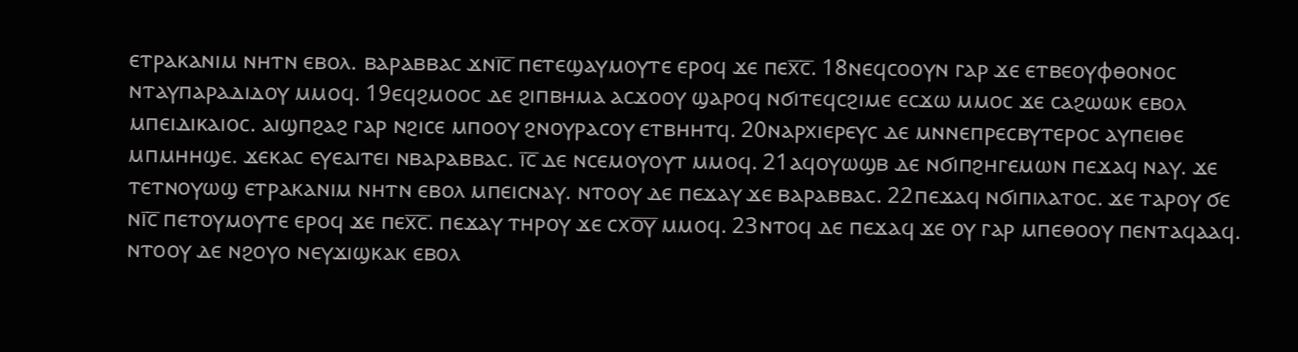ⲉⲧⲣⲁⲕⲁⲛⲓⲙ ⲛⲏⲧⲛ ⲉⲃⲟⲗ. ⲃⲁⲣⲁⲃⲃⲁⲥ ϫⲛⲓ̅ⲥ̅ ⲡⲉⲧⲉϣⲁⲩⲙⲟⲩⲧⲉ ⲉⲣⲟϥ ϫⲉ ⲡⲉⲭ̅ⲥ̅. 18ⲛⲉϥⲥⲟⲟⲩⲛ ⲅⲁⲣ ϫⲉ ⲉⲧⲃⲉⲟⲩⲫⲑⲟⲛⲟⲥ ⲛⲧⲁⲩⲡⲁⲣⲁⲇⲓⲇⲟⲩ ⲙⲙⲟϥ. 19ⲉϥϩⲙⲟⲟⲥ ⲇⲉ ϩⲓⲡⲃⲏⲙⲁ ⲁⲥϫⲟⲟⲩ ϣⲁⲣⲟϥ ⲛϭⲓⲧⲉϥⲥϩⲓⲙⲉ ⲉⲥϫⲱ ⲙⲙⲟⲥ ϫⲉ ⲥⲁϩⲱⲱⲕ ⲉⲃⲟⲗ ⲙⲡⲉⲓⲇⲓⲕⲁⲓⲟⲥ. ⲁⲓϣⲡϩⲁϩ ⲅⲁⲣ ⲛϩⲓⲥⲉ ⲙⲡⲟⲟⲩ ϩⲛⲟⲩⲣⲁⲥⲟⲩ ⲉⲧⲃⲏⲏⲧϥ. 20ⲛⲁⲣⲭⲓⲉⲣⲉⲩⲥ ⲇⲉ ⲙⲛⲛⲉⲡⲣⲉⲥⲃⲩⲧⲉⲣⲟⲥ ⲁⲩⲡⲉⲓⲑⲉ ⲙⲡⲙⲏⲏϣⲉ. ϫⲉⲕⲁⲥ ⲉⲩⲉⲁⲓⲧⲉⲓ ⲛⲃⲁⲣⲁⲃⲃⲁⲥ. ⲓ̅ⲥ̅ ⲇⲉ ⲛⲥⲉⲙⲟⲩⲟⲩⲧ ⲙⲙⲟϥ. 21ⲁϥⲟⲩⲱϣⲃ ⲇⲉ ⲛϭⲓⲡϩⲏⲅⲉⲙⲱⲛ ⲡⲉϫⲁϥ ⲛⲁⲩ. ϫⲉ ⲧⲉⲧⲛⲟⲩⲱϣ ⲉⲧⲣⲁⲕⲁⲛⲓⲙ ⲛⲏⲧⲛ ⲉⲃⲟⲗ ⲙⲡⲉⲓⲥⲛⲁⲩ. ⲛⲧⲟⲟⲩ ⲇⲉ ⲡⲉϫⲁⲩ ϫⲉ ⲃⲁⲣⲁⲃⲃⲁⲥ. 22ⲡⲉϫⲁϥ ⲛϭⲓⲡⲓⲗⲁⲧⲟⲥ. ϫⲉ ⲧⲁⲣⲟⲩ ϭⲉ ⲛⲓ̅ⲥ̅ ⲡⲉⲧⲟⲩⲙⲟⲩⲧⲉ ⲉⲣⲟϥ ϫⲉ ⲡⲉⲭ̅ⲥ̅. ⲡⲉϫⲁⲩ ⲧⲏⲣⲟⲩ ϫⲉ ⲥxⲟ̅ⲩ̅ ⲙⲙⲟϥ. 23ⲛⲧⲟϥ ⲇⲉ ⲡⲉϫⲁϥ ϫⲉ ⲟⲩ ⲅⲁⲣ ⲙⲡⲉⲑⲟⲟⲩ ⲡⲉⲛⲧⲁϥⲁⲁϥ. ⲛⲧⲟⲟⲩ ⲇⲉ ⲛϩⲟⲩⲟ ⲛⲉⲩϫⲓϣⲕⲁⲕ ⲉⲃⲟⲗ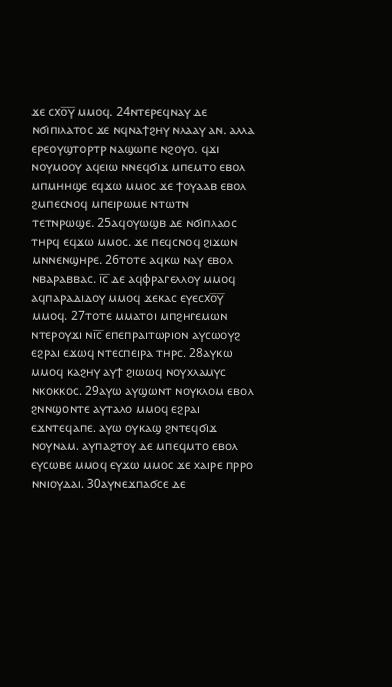ϫⲉ ⲥxⲟ̅ⲩ̅ ⲙⲙⲟϥ. 24ⲛⲧⲉⲣⲉϥⲛⲁⲩ ⲇⲉ ⲛϭⲓⲡⲓⲗⲁⲧⲟⲥ ϫⲉ ⲛϥⲛⲁϯϩⲏⲩ ⲛⲗⲁⲁⲩ ⲁⲛ. ⲁⲗⲗⲁ ⲉⲣⲉⲟⲩϣⲧⲟⲣⲧⲣ ⲛⲁϣⲱⲡⲉ ⲛϩⲟⲩⲟ. ϥϫⲓ ⲛⲟⲩⲙⲟⲟⲩ ⲁϥⲉⲓⲱ ⲛⲛⲉϥϭⲓϫ ⲙⲡⲉⲙⲧⲟ ⲉⲃⲟⲗ ⲙⲡⲙⲏⲏϣⲉ ⲉϥϫⲱ ⲙⲙⲟⲥ ϫⲉ ϯⲟⲩⲁⲁⲃ ⲉⲃⲟⲗ ϩⲙⲡⲉⲥⲛⲟϥ ⲙⲡⲉⲓⲣⲱⲙⲉ ⲛⲧⲱⲧⲛ ⲧⲉⲧⲛⲣⲱϣⲉ. 25ⲁϥⲟⲩⲱϣⲃ ⲇⲉ ⲛϭⲓⲡⲗⲁⲟⲥ ⲧⲏⲣϥ ⲉϥϫⲱ ⲙⲙⲟⲥ. ϫⲉ ⲡⲉϥⲥⲛⲟϥ ϩⲓϫⲱⲛ ⲙⲛⲛⲉⲛϣⲏⲣⲉ. 26ⲧⲟⲧⲉ ⲁϥⲕⲱ ⲛⲁⲩ ⲉⲃⲟⲗ ⲛⲃⲁⲣⲁⲃⲃⲁⲥ. ⲓ̅ⲥ̅ ⲇⲉ ⲁϥⲫⲣⲁⲅⲉⲗⲗⲟⲩ ⲙⲙⲟϥ ⲁϥⲡⲁⲣⲁⲇⲓⲇⲟⲩ ⲙⲙⲟϥ ϫⲉⲕⲁⲥ ⲉⲩⲉⲥxⲟ̅ⲩ̅ ⲙⲙⲟϥ. 27ⲧⲟⲧⲉ ⲙⲙⲁⲧⲟⲓ ⲙⲡϩⲏⲅⲉⲙⲱⲛ ⲛⲧⲉⲣⲟⲩϫⲓ ⲛⲓ̅ⲥ̅ ⲉⲡⲉⲡⲣⲁⲓⲧⲱⲣⲓⲟⲛ ⲁⲩⲥⲱⲟⲩϩ ⲉϩⲣⲁⲓ ⲉϫⲱϥ ⲛⲧⲉⲥⲡⲉⲓⲣⲁ ⲧⲏⲣⲥ. 28ⲁⲩⲕⲱ ⲙⲙⲟϥ ⲕⲁϩⲏⲩ ⲁⲩϯ ϩⲓⲱⲱϥ ⲛⲟⲩⲭⲗⲁⲙⲩⲥ ⲛⲕⲟⲕⲕⲟⲥ. 29ⲁⲩⲱ ⲁⲩϣⲱⲛⲧ ⲛⲟⲩⲕⲗⲟⲙ ⲉⲃⲟⲗ ϩⲛⲛϣⲟⲛⲧⲉ ⲁⲩⲧⲁⲗⲟ ⲙⲙⲟϥ ⲉϩⲣⲁⲓ ⲉϫⲛⲧⲉϥⲁⲡⲉ. ⲁⲩⲱ ⲟⲩⲕⲁϣ ϩⲛⲧⲉϥϭⲓϫ ⲛⲟⲩⲛⲁⲙ. ⲁⲩⲡⲁϩⲧⲟⲩ ⲇⲉ ⲙⲡⲉϥⲙⲧⲟ ⲉⲃⲟⲗ ⲉⲩⲥⲱⲃⲉ ⲙⲙⲟϥ ⲉⲩϫⲱ ⲙⲙⲟⲥ ϫⲉ ⲭⲁⲓⲣⲉ ⲡⲣⲣⲟ ⲛⲛⲓⲟⲩⲇⲁⲓ. 30ⲁⲩⲛⲉϫⲡⲁϭⲥⲉ ⲇⲉ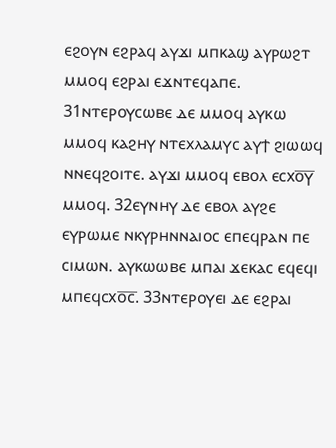ⲉϩⲟⲩⲛ ⲉϩⲣⲁϥ ⲁⲩϫⲓ ⲙⲡⲕⲁϣ ⲁⲩⲣⲱϩⲧ ⲙⲙⲟϥ ⲉϩⲣⲁⲓ ⲉϫⲛⲧⲉϥⲁⲡⲉ. 31ⲛⲧⲉⲣⲟⲩⲥⲱⲃⲉ ⲇⲉ ⲙⲙⲟϥ ⲁⲩⲕⲱ ⲙⲙⲟϥ ⲕⲁϩⲏⲩ ⲛⲧⲉⲭⲗⲁⲙⲩⲥ ⲁⲩϯ ϩⲓⲱⲱϥ ⲛⲛⲉϥϩⲟⲓⲧⲉ. ⲁⲩϫⲓ ⲙⲙⲟϥ ⲉⲃⲟⲗ ⲉⲥxⲟ̅ⲩ̅ ⲙⲙⲟϥ. 32ⲉⲩⲛⲏⲩ ⲇⲉ ⲉⲃⲟⲗ ⲁⲩϩⲉ ⲉⲩⲣⲱⲙⲉ ⲛⲕⲩⲣⲏⲛⲛⲁⲓⲟⲥ ⲉⲡⲉϥⲣⲁⲛ ⲡⲉ ⲥⲓⲙⲱⲛ. ⲁⲩⲕⲱⲱⲃⲉ ⲙⲡⲁⲓ ϫⲉⲕⲁⲥ ⲉϥⲉϥⲓ ⲙⲡⲉϥⲥxⲟ̅ⲥ̅. 33ⲛⲧⲉⲣⲟⲩⲉⲓ ⲇⲉ ⲉϩⲣⲁⲓ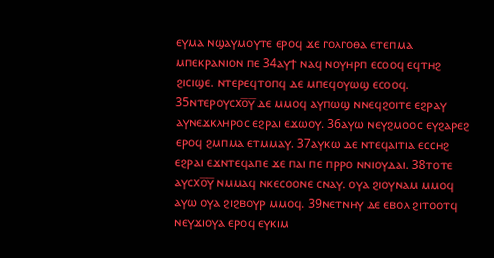ⲉⲩⲙⲁ ⲛϣⲁⲩⲙⲟⲩⲧⲉ ⲉⲣⲟϥ ϫⲉ ⲅⲟⲗⲅⲟⲑⲁ ⲉⲧⲉⲡⲙⲁ ⲙⲡⲉⲕⲣⲁⲛⲓⲟⲛ ⲡⲉ 34ⲁⲩϯ ⲛⲁϥ ⲛⲟⲩⲏⲣⲡ ⲉⲥⲟⲟϥ ⲉϥⲧⲏϩ ϩⲓⲥⲓϣⲉ. ⲛⲧⲉⲣⲉϥⲧⲟⲡϥ ⲇⲉ ⲙⲡⲉϥⲟⲩⲱϣ ⲉⲥⲟⲟϥ. 35ⲛⲧⲉⲣⲟⲩⲥxⲟ̅ⲩ̅ ⲇⲉ ⲙⲙⲟϥ ⲁⲩⲡⲱϣ ⲛⲛⲉϥϩⲟⲓⲧⲉ ⲉϩⲣⲁⲩ ⲁⲩⲛⲉϫⲕⲗⲏⲣⲟⲥ ⲉϩⲣⲁⲓ ⲉϫⲱⲟⲩ. 36ⲁⲩⲱ ⲛⲉⲩϩⲙⲟⲟⲥ ⲉⲩϩⲁⲣⲉϩ ⲉⲣⲟϥ ϩⲙⲡⲙⲁ ⲉⲧⲙⲙⲁⲩ. 37ⲁⲩⲕⲱ ⲇⲉ ⲛⲧⲉϥⲁⲓⲧⲓⲁ ⲉⲥⲥⲏϩ ⲉϩⲣⲁⲓ ⲉϫⲛⲧⲉϥⲁⲡⲉ ϫⲉ ⲡⲁⲓ ⲡⲉ ⲡⲣⲣⲟ ⲛⲛⲓⲟⲩⲇⲁⲓ. 38ⲧⲟⲧⲉ ⲁⲩⲥxⲟ̅ⲩ̅ ⲛⲙⲙⲁϥ ⲛⲕⲉⲥⲟⲟⲛⲉ ⲥⲛⲁⲩ. ⲟⲩⲁ ϩⲓⲟⲩⲛⲁⲙ ⲙⲙⲟϥ ⲁⲩⲱ ⲟⲩⲁ ϩⲓϩⲃⲟⲩⲣ ⲙⲙⲟϥ. 39ⲛⲉⲧⲛⲏⲩ ⲇⲉ ⲉⲃⲟⲗ ϩⲓⲧⲟⲟⲧϥ ⲛⲉⲩϫⲓⲟⲩⲁ ⲉⲣⲟϥ ⲉⲩⲕⲓⲙ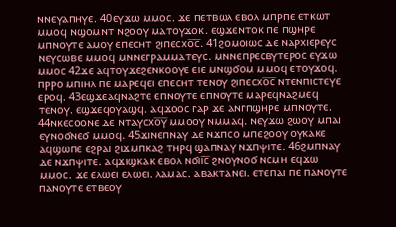ⲛⲛⲉⲩⲁⲡⲏⲩⲉ. 40ⲉⲩϫⲱ ⲙⲙⲟⲥ. ϫⲉ ⲡⲉⲧⲃⲱⲗ ⲉⲃⲟⲗ ⲙⲡⲣⲡⲉ ⲉⲧⲕⲱⲧ ⲙⲙⲟϥ ⲛϣⲟⲙⲛⲧ ⲛϩⲟⲟⲩ ⲙⲁⲧⲟⲩϫⲟⲕ. ⲉϣϫⲉⲛⲧⲟⲕ ⲡⲉ ⲡϣⲏⲣⲉ ⲙⲡⲛⲟⲩⲧⲉ ⲁⲙⲟⲩ ⲉⲡⲉⲥⲏⲧ ϩⲓⲡⲉⲥxⲟ̅ⲥ̅. 41ϩⲟⲙⲟⲓⲱⲥ ⲇⲉ ⲛⲁⲣⲭⲓⲉⲣⲉⲩⲥ ⲛⲉⲩⲥⲱⲃⲉ ⲙⲙⲟϥ ⲙⲛⲛⲉⲅⲣⲁⲙⲙⲁⲧⲉⲩⲥ. ⲙⲛⲛⲉⲡⲣⲉⲥⲃⲩⲧⲉⲣⲟⲥ ⲉⲩϫⲱ ⲙⲙⲟⲥ 42ϫⲉ ⲁϥⲧⲟⲩϫⲉϩⲉⲛⲕⲟⲟⲩⲉ ⲉⲓⲉ ⲙⲛϣϭⲟⲙ ⲙⲙⲟϥ ⲉⲧⲟⲩϫⲟϥ. ⲡⲣⲣⲟ ⲙⲡⲓⲏⲗ ⲡⲉ ⲙⲁⲣⲉϥⲉⲓ ⲉⲡⲉⲥⲏⲧ ⲧⲉⲛⲟⲩ ϩⲓⲡⲉⲥxⲟ̅ⲥ̅ ⲛⲧⲉⲛⲡⲓⲥⲧⲉⲩⲉ ⲉⲣⲟϥ. 43ⲉϣϫⲉⲁϥⲛⲁϩⲧⲉ ⲉⲡⲛⲟⲩⲧⲉ ⲉⲡⲛⲟⲩⲧⲉ ⲙⲁⲣⲉϥⲛⲁϩⲙⲉϥ ⲧⲉⲛⲟⲩ. ⲉϣϫⲉϥⲟⲩⲁϣϥ. ⲁϥϫⲟⲟⲥ ⲅⲁⲣ ϫⲉ ⲁⲛⲅⲡϣⲏⲣⲉ ⲙⲡⲛⲟⲩⲧⲉ. 44ⲛⲕⲉⲥⲟⲟⲛⲉ ⲇⲉ ⲛⲧⲁⲩⲥxⲟ̅ⲩ̅ ⲙⲙⲟⲟⲩ ⲛⲙⲙⲁϥ. ⲛⲉⲩϫⲱ ϩⲱⲟⲩ ⲙⲡⲁⲓ ⲉⲩⲛⲟϭⲛⲉϭ ⲙⲙⲟϥ. 45ϫⲓⲛⲉⲡⲛⲁⲩ ⲇⲉ ⲛϫⲡⲥⲟ ⲙⲡⲉϩⲟⲟⲩ ⲟⲩⲕⲁⲕⲉ ⲁϥϣⲱⲡⲉ ⲉϩⲣⲁⲓ ϩⲓϫⲙⲡⲕⲁϩ ⲧⲏⲣϥ ϣⲁⲡⲛⲁⲩ ⲛϫⲡⲯⲓⲧⲉ. 46ϩⲙⲡⲛⲁⲩ ⲇⲉ ⲛϫⲡⲯⲓⲧⲉ. ⲁϥϫⲓϣⲕⲁⲕ ⲉⲃⲟⲗ ⲛϭⲓⲓ̅ⲥ̅ ϩⲛⲟⲩⲛⲟϭ ⲛⲥⲙⲏ ⲉϥϫⲱ ⲙⲙⲟⲥ. ϫⲉ ⲉⲗⲱⲉⲓ ⲉⲗⲱⲉⲓ. ⲗⲁⲙⲁⲥ. ⲁⲃⲁⲕⲧⲁⲛⲉⲓ. ⲉⲧⲉⲡⲁⲓ ⲡⲉ ⲡⲁⲛⲟⲩⲧⲉ ⲡⲁⲛⲟⲩⲧⲉ ⲉⲧⲃⲉⲟⲩ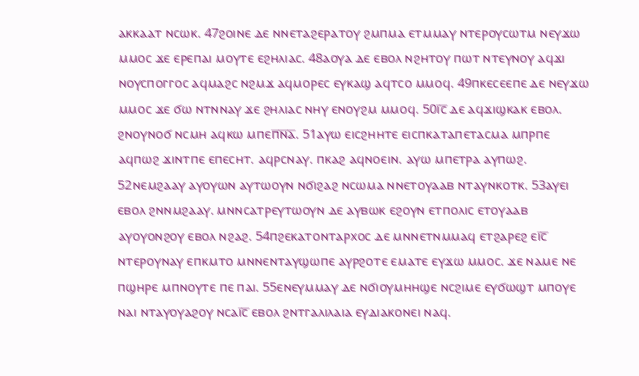ⲁⲕⲕⲁⲁⲧ ⲛⲥⲱⲕ. 47ϩⲟⲓⲛⲉ ⲇⲉ ⲛⲛⲉⲧⲁϩⲉⲣⲁⲧⲟⲩ ϩⲙⲡⲙⲁ ⲉⲧⲙⲙⲁⲩ ⲛⲧⲉⲣⲟⲩⲥⲱⲧⲙ ⲛⲉⲩϫⲱ ⲙⲙⲟⲥ ϫⲉ ⲉⲣⲉⲡⲁⲓ ⲙⲟⲩⲧⲉ ⲉϩⲏⲗⲓⲁⲥ. 48ⲁⲟⲩⲁ ⲇⲉ ⲉⲃⲟⲗ ⲛϩⲏⲧⲟⲩ ⲡⲱⲧ ⲛⲧⲉⲩⲛⲟⲩ ⲁϥϫⲓ ⲛⲟⲩⲥⲡⲟⲅⲅⲟⲥ ⲁϥⲙⲁϩⲥ ⲛϩⲙϫ ⲁϥⲙⲟⲣⲉⲥ ⲉⲩⲕⲁϣ ⲁϥⲧⲥⲟ ⲙⲙⲟϥ. 49ⲡⲕⲉⲥⲉⲉⲡⲉ ⲇⲉ ⲛⲉⲩϫⲱ ⲙⲙⲟⲥ ϫⲉ ϭⲱ ⲛⲧⲛⲛⲁⲩ ϫⲉ ϩⲏⲗⲓⲁⲥ ⲛⲏⲩ ⲉⲛⲟⲩϩⲙ ⲙⲙⲟϥ. 50ⲓ̅ⲥ̅ ⲇⲉ ⲁϥϫⲓϣⲕⲁⲕ ⲉⲃⲟⲗ. ϩⲛⲟⲩⲛⲟϭ ⲛⲥⲙⲏ ⲁϥⲕⲱ ⲙⲡⲉⲡ̅ⲛ̅ⲁ̅. 51ⲁⲩⲱ ⲉⲓⲥϩⲏⲏⲧⲉ ⲉⲓⲥⲡⲕⲁⲧⲁⲡⲉⲧⲁⲥⲙⲁ ⲙⲡⲣⲡⲉ ⲁϥⲡⲱϩ ϫⲓⲛⲧⲡⲉ ⲉⲡⲉⲥⲏⲧ. ⲁϥⲣⲥⲛⲁⲩ. ⲡⲕⲁϩ ⲁϥⲛⲟⲉⲓⲛ. ⲁⲩⲱ ⲙⲡⲉⲧⲣⲁ ⲁⲩⲡⲱϩ. 52ⲛⲉⲙϩⲁⲁⲩ ⲁⲩⲟⲩⲱⲛ ⲁⲩⲧⲱⲟⲩⲛ ⲛϭⲓϩⲁϩ ⲛⲥⲱⲙⲁ ⲛⲛⲉⲧⲟⲩⲁⲁⲃ ⲛⲧⲁⲩⲛⲕⲟⲧⲕ. 53ⲁⲩⲉⲓ ⲉⲃⲟⲗ ϩⲛⲛⲙϩⲁⲁⲩ. ⲙⲛⲛⲥⲁⲧⲣⲉⲩⲧⲱⲟⲩⲛ ⲇⲉ ⲁⲩⲃⲱⲕ ⲉϩⲟⲩⲛ ⲉⲧⲡⲟⲗⲓⲥ ⲉⲧⲟⲩⲁⲁⲃ ⲁⲩⲟⲩⲟⲛϩⲟⲩ ⲉⲃⲟⲗ ⲛϩⲁϩ. 54ⲡϩⲉⲕⲁⲧⲟⲛⲧⲁⲣⲭⲟⲥ ⲇⲉ ⲙⲛⲛⲉⲧⲛⲙⲙⲁϥ ⲉⲧϩⲁⲣⲉϩ ⲉⲓ̅ⲥ̅ ⲛⲧⲉⲣⲟⲩⲛⲁⲩ ⲉⲡⲕⲙⲧⲟ ⲙⲛⲛⲉⲛⲧⲁⲩϣⲱⲡⲉ ⲁⲩⲣϩⲟⲧⲉ ⲉⲙⲁⲧⲉ ⲉⲩϫⲱ ⲙⲙⲟⲥ. ϫⲉ ⲛⲁⲙⲉ ⲛⲉ ⲡϣⲏⲣⲉ ⲙⲡⲛⲟⲩⲧⲉ ⲡⲉ ⲡⲁⲓ. 55ⲉⲛⲉⲩⲙⲙⲁⲩ ⲇⲉ ⲛϭⲓⲟⲩⲙⲏⲏϣⲉ ⲛⲥϩⲓⲙⲉ ⲉⲩϭⲱϣⲧ ⲙⲡⲟⲩⲉ ⲛⲁⲓ ⲛⲧⲁⲩⲟⲩⲁϩⲟⲩ ⲛⲥⲁⲓ̅ⲥ̅ ⲉⲃⲟⲗ ϩⲛⲧⲅⲁⲗⲓⲗⲁⲓⲁ ⲉⲩⲇⲓⲁⲕⲟⲛⲉⲓ ⲛⲁϥ.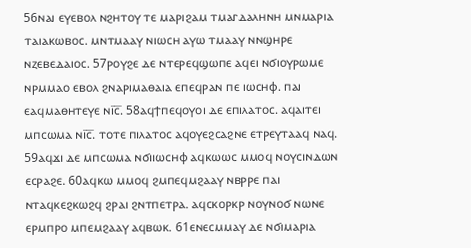56ⲛⲁⲓ ⲉⲩⲉⲃⲟⲗ ⲛϩⲏⲧⲟⲩ ⲧⲉ ⲙⲁⲣⲓϩⲁⲙ ⲧⲙⲁⲅⲇⲁⲗⲏⲛⲏ ⲙⲛⲙⲁⲣⲓⲁ ⲧⲁⲓⲁⲕⲱⲃⲟⲥ. ⲙⲛⲧⲙⲁⲁⲩ ⲛⲓⲱⲥⲏ ⲁⲩⲱ ⲧⲙⲁⲁⲩ ⲛⲛϣⲏⲣⲉ ⲛⲍⲉⲃⲉⲇⲁⲓⲟⲥ. 57ⲣⲟⲩϩⲉ ⲇⲉ ⲛⲧⲉⲣⲉϥϣⲱⲡⲉ ⲁϥⲉⲓ ⲛϭⲓⲟⲩⲣⲱⲙⲉ ⲛⲣⲙⲙⲁⲟ ⲉⲃⲟⲗ ϩⲛⲁⲣⲓⲙⲁⲑⲁⲓⲁ ⲉⲡⲉϥⲣⲁⲛ ⲡⲉ ⲓⲱⲥⲏⲫ. ⲡⲁⲓ ⲉⲁϥⲙⲁⲑⲏⲧⲉⲩⲉ ⲛⲓ̅ⲥ̅. 58ⲁϥϯⲡⲉϥⲟⲩⲟⲓ ⲇⲉ ⲉⲡⲓⲗⲁⲧⲟⲥ. ⲁϥⲁⲓⲧⲉⲓ ⲙⲡⲥⲱⲙⲁ ⲛⲓ̅ⲥ̅. ⲧⲟⲧⲉ ⲡⲓⲗⲁⲧⲟⲥ ⲁϥⲟⲩⲉϩⲥⲁϩⲛⲉ ⲉⲧⲣⲉⲩⲧⲁⲁϥ ⲛⲁϥ. 59ⲁϥϫⲓ ⲇⲉ ⲙⲡⲥⲱⲙⲁ ⲛϭⲓⲓⲱⲥⲏⲫ ⲁϥⲕⲱⲱⲥ ⲙⲙⲟϥ ⲛⲟⲩⲥⲓⲛⲇⲱⲛ ⲉⲥⲣⲁϩⲉ. 60ⲁϥⲕⲱ ⲙⲙⲟϥ ϩⲙⲡⲉϥⲙϩⲁⲁⲩ ⲛⲃⲣⲣⲉ ⲡⲁⲓ ⲛⲧⲁϥⲕⲉϩⲕⲱϩϥ ϩⲣⲁⲓ ϩⲛⲧⲡⲉⲧⲣⲁ. ⲁϥⲥⲕⲟⲣⲕⲣ ⲛⲟⲩⲛⲟϭ ⲛⲱⲛⲉ ⲉⲣⲙⲡⲣⲟ ⲙⲡⲉⲙϩⲁⲁⲩ ⲁϥⲃⲱⲕ. 61ⲉⲛⲉⲥⲙⲙⲁⲩ ⲇⲉ ⲛϭⲓⲙⲁⲣⲓⲁ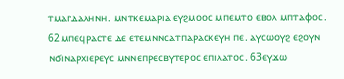ⲧⲙⲁⲅⲇⲁⲗⲏⲛⲏ. ⲙⲛⲧⲕⲉⲙⲁⲣⲓⲁ ⲉⲩϩⲙⲟⲟⲥ ⲙⲡⲉⲙⲧⲟ ⲉⲃⲟⲗ ⲙⲡⲧⲁⲫⲟⲥ. 62ⲙⲡⲉϥⲣⲁⲥⲧⲉ ⲇⲉ ⲉⲧⲉⲙⲛⲛⲥⲁⲧⲡⲁⲣⲁⲥⲕⲉⲩⲏ ⲡⲉ. ⲁⲩⲥⲱⲟⲩϩ ⲉϩⲟⲩⲛ ⲛϭⲓⲛⲁⲣⲭⲓⲉⲣⲉⲩⲥ ⲙⲛⲛⲉⲡⲣⲉⲥⲃⲩⲧⲉⲣⲟⲥ ⲉⲡⲓⲗⲁⲧⲟⲥ. 63ⲉⲩϫⲱ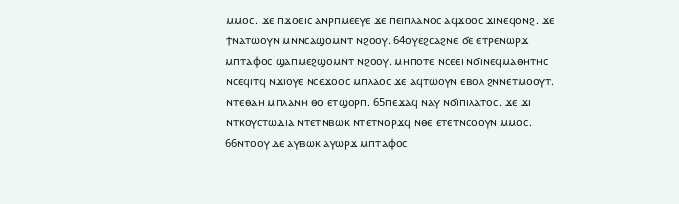ⲙⲙⲟⲥ. ϫⲉ ⲡϫⲟⲉⲓⲥ ⲁⲛⲣⲡⲙⲉⲉⲩⲉ ϫⲉ ⲡⲉⲓⲡⲗⲁⲛⲟⲥ ⲁϥϫⲟⲟⲥ ϫⲓⲛⲉϥⲟⲛϩ. ϫⲉ ϯⲛⲁⲧⲱⲟⲩⲛ ⲙⲛⲛⲥⲁϣⲟⲙⲛⲧ ⲛϩⲟⲟⲩ. 64ⲟⲩⲉϩⲥⲁϩⲛⲉ ϭⲉ ⲉⲧⲣⲉⲛⲱⲣϫ ⲙⲡⲧⲁⲫⲟⲥ ϣⲁⲡⲙⲉϩϣⲟⲙⲛⲧ ⲛϩⲟⲟⲩ. ⲙⲏⲡⲟⲧⲉ ⲛⲥⲉⲉⲓ ⲛϭⲓⲛⲉϥⲙⲁⲑⲏⲧⲏⲥ ⲛⲥⲉϥⲓⲧϥ ⲛϫⲓⲟⲩⲉ ⲛⲥⲉϫⲟⲟⲥ ⲙⲡⲗⲁⲟⲥ ϫⲉ ⲁϥⲧⲱⲟⲩⲛ ⲉⲃⲟⲗ ϩⲛⲛⲉⲧⲙⲟⲟⲩⲧ. ⲛⲧⲉⲑⲁⲏ ⲙⲡⲗⲁⲛⲏ ⲑⲟ ⲉⲧϣⲟⲣⲡ. 65ⲡⲉϫⲁϥ ⲛⲁⲩ ⲛϭⲓⲡⲓⲗⲁⲧⲟⲥ. ϫⲉ ϫⲓ ⲛⲧⲕⲟⲩⲥⲧⲱⲇⲓⲁ ⲛⲧⲉⲧⲛⲃⲱⲕ ⲛⲧⲉⲧⲛⲟⲣϫϥ ⲛⲑⲉ ⲉⲧⲉⲧⲛⲥⲟⲟⲩⲛ ⲙⲙⲟⲥ. 66ⲛⲧⲟⲟⲩ ⲇⲉ ⲁⲩⲃⲱⲕ ⲁⲩⲱⲣϫ ⲙⲡⲧⲁⲫⲟⲥ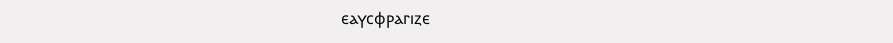ⲉⲁⲩⲥⲫⲣⲁⲅⲓⲍⲉ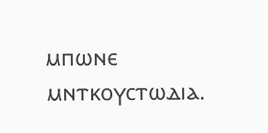ⲙⲡⲱⲛⲉ ⲙⲛⲧⲕⲟⲩⲥⲧⲱⲇⲓⲁ.